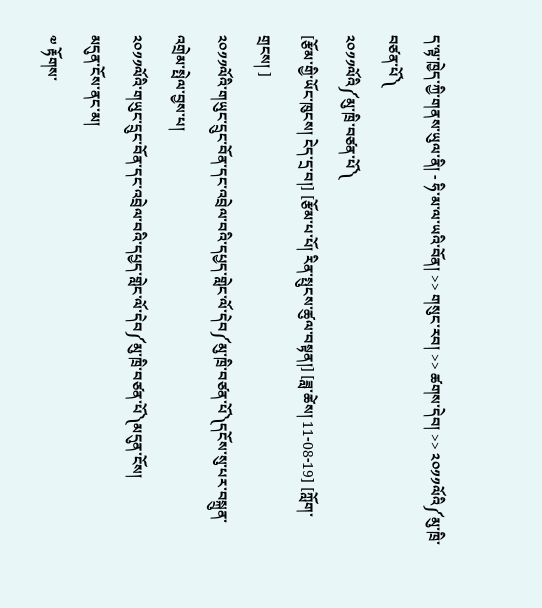ད་ལྟ་ཁྱེད་ཀྱི་གནས་ཡུལ་ནི། - ཧི་མ་ལ་ཡའི་བོན། >> གསུང་རབ། >> ཚགས་དེབ། >> ༢༠༡༡ལོའི༼མུ་ཁྲི་བཙན་པོ༽
༢༠༡༡ལོའི༼མུ་ཁྲི་བཙན་པོ༽
[རྩོམ་གྱི་ཡོང་ཁུངས། ངེད་དྲ་བ།] [རྩོམ་པ་པོ། རིན་སྤུངས་ཚུལ་བསྟན།] [ཟླ་ཚེས། 11-08-19] [ཀློག་གྲངས། ]
༢༠༡༡ལོའི་གཡུང་དྲུང་བོན་དང་འབྲེལ་བའི་དཔྱད་གླེང་ལོ་དེབ༼མུ་ཁྲི་བཙན་པོ༽དངོས་སུ་པར་བསྐྲུན་འགྲེམ་སྤེལ་བྱས་པ།
༢༠༡༡ལོའི་གཡུང་དྲུང་བོན་དང་འབྲེལ་བའི་དཔྱད་གླེང་ལོ་དེབ༼མུ་ཁྲི་བཙན་པོ༽མདུན་ངོས།
མདུན་ངོས་ནང་མ།
༧ རྟོགས་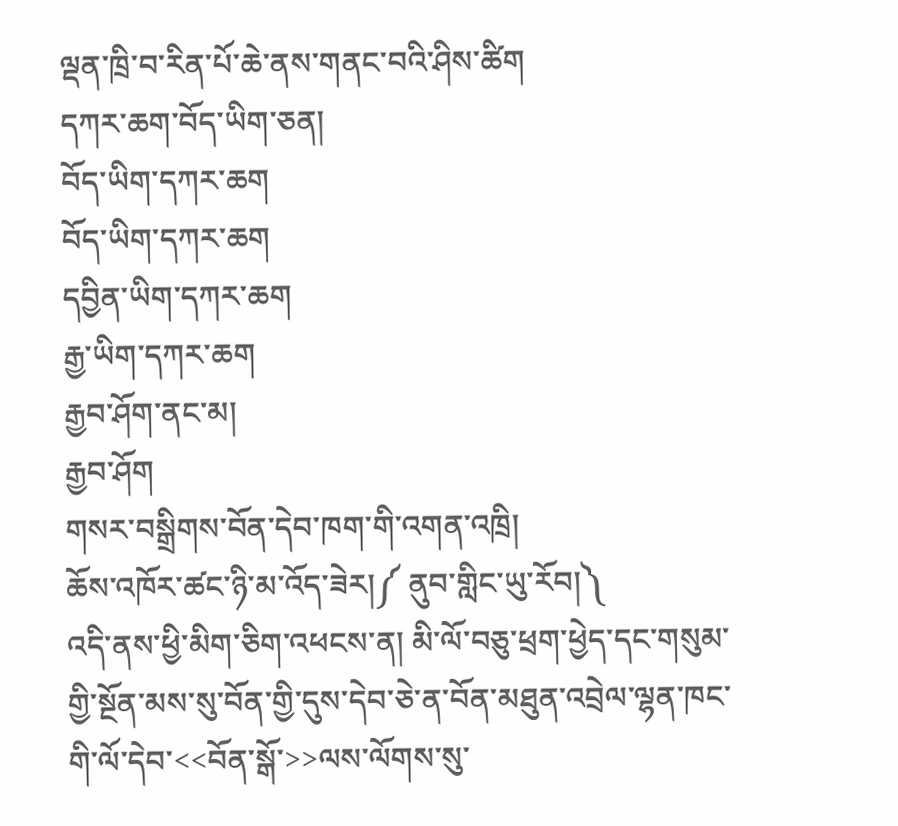ལྡན་ཁྲི་བ་རིན་པོ་ཆེ་ནས་གནང་བའི་ཤིས་ཚིག
དཀར་ཆག་བོད་ཡིག་ཅན།
བོད་ཡིག་དཀར་ཆག
བོད་ཡིག་དཀར་ཆག
དབྱིན་ཡིག་དཀར་ཆག
རྒྱ་ཡིག་དཀར་ཆག
རྒྱབ་ཤོག་ནང་མ།
རྒྱབ་ཤོག
གསར་བསྒྲིགས་བོན་དེབ་ཁག་གི་འགན་འཁྲི།
ཆོས་འཁོར་ཚང་ཉི་མ་འོད་ཟེར།༼ ནུབ་གླིང་ཡུ་རོབ།༽
འདི་ནས་ཕྱི་མིག་ཅིག་འཕངས་ན། མི་ལོ་བཅུ་ཕྲག་ཕྱེད་དང་གསུམ་གྱི་སྔོན་མས་སུ་བོན་གྱི་དུས་དེབ་ཅེ་ན་བོན་མཐུན་འབྲེལ་ལྷན་ཁང་གི་ལོ་དེབ་<<བོན་སྒོ་>>ལས་ལོགས་སུ་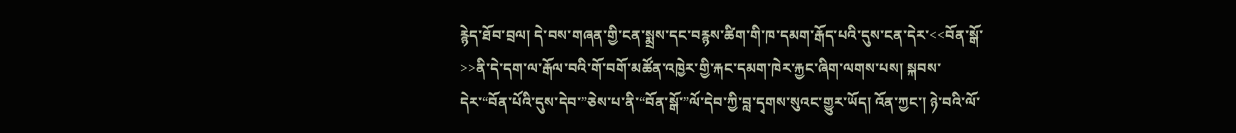རྙེད་ཐོབ་བྲལ། དེ་བས་གཞན་གྱི་ངན་སྨྲས་དང་བརྙས་ཚིག་གི་ཁ་དམག་རྒོད་པའི་དུས་ངན་དེར་<<བོན་སྒོ་>>ནི་དེ་དག་ལ་རྒོལ་བའི་གོ་བགོ་མཚོན་འཁྱེར་གྱི་རྐང་དམག་ཁེར་རྐྱང་ཞིག་ལགས་པས། སྐབས་དེར་“བོན་པོའི་དུས་དེབ་”ཅེས་པ་ནི་“བོན་སྒོ་”ལོ་དེབ་ཀྱི་བླ་དྭགས་སུའང་གྱུར་ཡོད། འོན་ཀྱང་། ཉེ་བའི་ལོ་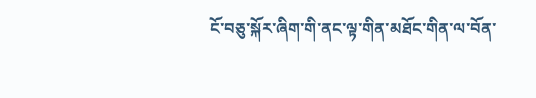ངོ་བཅུ་སྐོར་ཞིག་གི་ནང་ལྟ་གིན་མཐོང་གིན་ལ་བོན་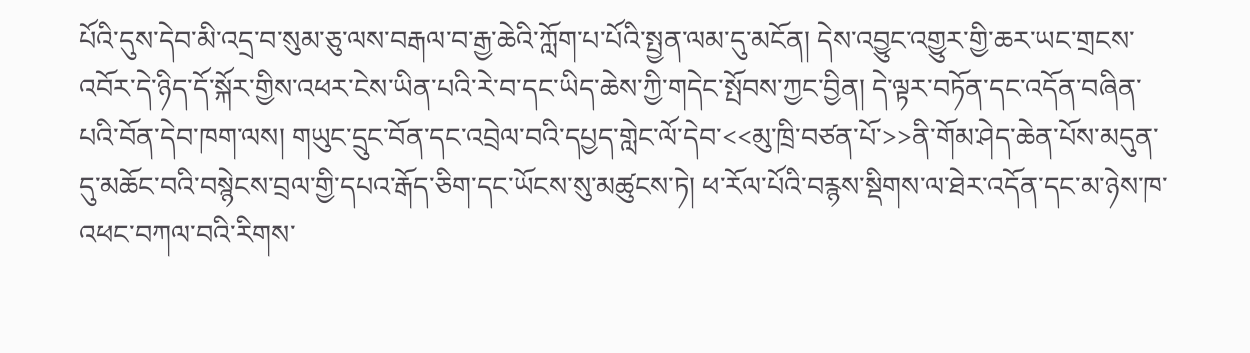པོའི་དུས་དེབ་མི་འདྲ་བ་སུམ་ཅུ་ལས་བརྒལ་བ་རྒྱ་ཆེའི་ཀློག་པ་པོའི་སྤྱན་ལམ་དུ་མངོན། དེས་འབྱུང་འགྱུར་གྱི་ཆར་ཡང་གྲངས་འབོར་དེ་ཉིད་དོ་སྐོར་གྱིས་འཕར་ངེས་ཡིན་པའི་རེ་བ་དང་ཡིད་ཆེས་ཀྱི་གདེང་སྤོབས་ཀྱང་བྱིན། དེ་ལྟར་བཏོན་དང་འདོན་བཞིན་པའི་བོན་དེབ་ཁག་ལས། གཡུང་དྲུང་བོན་དང་འབྲེལ་བའི་དཔྱད་གླེང་ལོ་དེབ་<<མུ་ཁྲི་བཙན་པོ་>>ནི་གོམ་ཤེད་ཆེན་པོས་མདུན་དུ་མཆོང་བའི་བསྙེངས་བྲལ་གྱི་དཔའ་རྒོད་ཅིག་དང་ཡོངས་སུ་མཚུངས་ཏེ། ཕ་རོལ་པོའི་བརྙས་སྡིགས་ལ་ཐེར་འདོན་དང་མ་ཉེས་ཁ་འཕང་བཀལ་བའི་རིགས་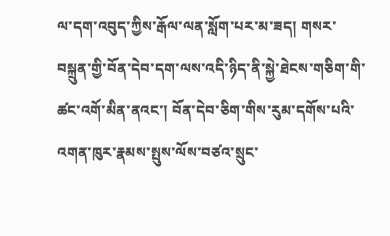ལ་དག་འབུད་ཀྱིས་རྒོལ་ལན་སློག་པར་མ་ཟད། གསར་བསྐྲུན་གྱི་བོན་དེབ་དག་ལས་འདི་ཉིད་ནི་སྐྱེ་ཐེངས་གཅིག་གི་ཚང་འགོ་མིན་ནའང་། བོན་དེབ་ཅིག་གིས་རུམ་དགོས་པའི་འགན་ཁུར་རྣམས་སྤུས་ལོས་བཙའ་སྲུང་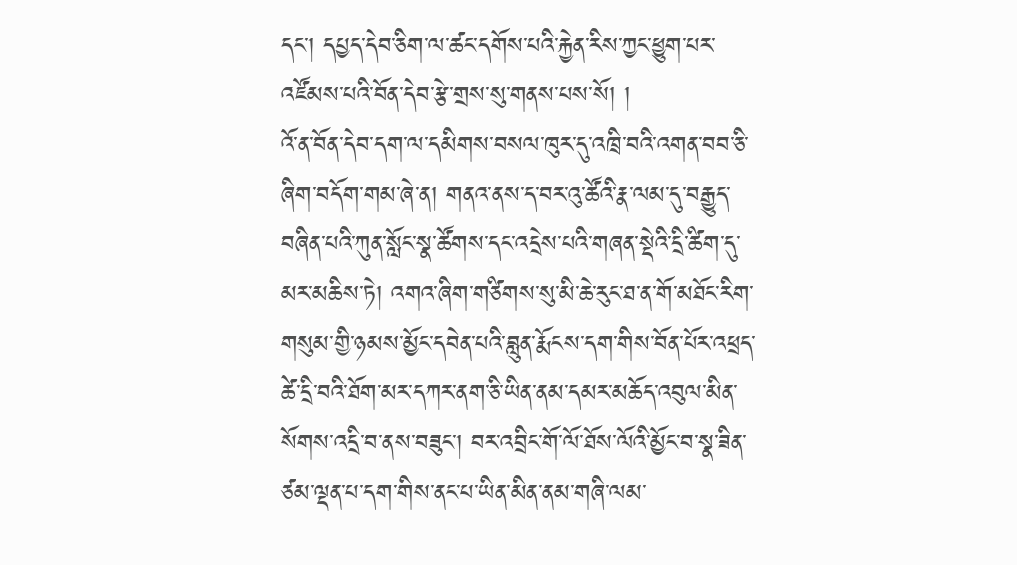དང་། དཔྱད་དེབ་ཅིག་ལ་ཚང་དགོས་པའི་རྐྱེན་རིས་ཀྱང་ཕྱུག་པར་འཛོམས་པའི་བོན་དེབ་རྩེ་གྲས་སུ་གནས་པས་སོ། །
འོ་ན་བོན་དེབ་དག་ལ་དམིགས་བསལ་ཁུར་དུ་འཁྲི་བའི་འགན་བབ་ཅི་ཞིག་བདོག་གམ་ཞེ་ན། གནའ་ནས་ད་བར་འུ་ཚོའི་རྣ་ལམ་དུ་བརྒྱུད་བཞིན་པའི་ཀུན་སློང་སྣ་ཚོགས་དང་འདྲེས་པའི་གཞན་སྡེའི་དྲི་ཚིག་དུ་མར་མཆིས་ཏེ། འགའ་ཞིག་གཙིགས་སུ་མི་ཆེ་རུང་ཐ་ན་གོ་མཐོང་རིག་གསུམ་གྱི་ཉམས་མྱོང་དབེན་པའི་བླུན་རྨོངས་དག་གིས་བོན་པོར་འཕྲད་ཚེ་དྲི་བའི་ཐོག་མར་དཀར་ནག་ཅི་ཡིན་ནམ་དམར་མཆོད་འབུལ་མིན་སོགས་འདྲི་བ་ནས་བཟུང་། བར་འབྲིང་གོ་ལོ་ཐོས་ལོའི་མྱོང་བ་སྣ་ཟིན་ཙམ་ལྡན་པ་དག་གིས་ནང་པ་ཡིན་མིན་ནམ་གཞི་ལམ་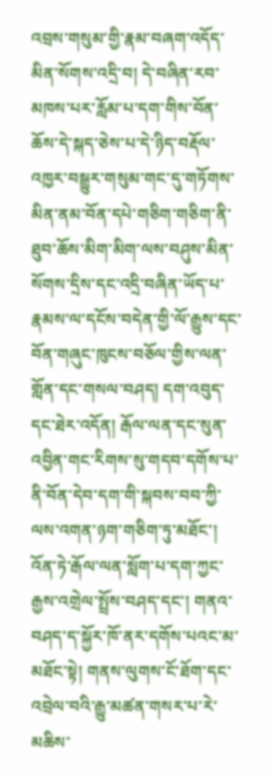འབྲས་གསུམ་གྱི་རྣམ་བཞག་འདོད་མིན་སོགས་འདྲི་བ། དེ་བཞིན་རབ་མཁས་པར་རློམ་པ་དག་གིས་བོན་ཆོས་དེ་སྐད་ཅེས་པ་དེ་ཉིད་བརྡོལ་འཁྱར་བསྒྱུར་གསུམ་གང་དུ་གཏོགས་མིན་ནམ་བོན་དཔེ་གཅིག་གཅིག་ནི་ཐུབ་ཆོས་མིག་མིག་ལས་བཤུས་མིན་སོགས་དྲིས་དང་འདྲི་བཞིན་ཡོད་པ་རྣམས་ལ་དངོས་བདེན་གྱི་ལོ་རྒྱུས་དང་བོན་གཞུང་ཁུངས་བཅོལ་གྱིས་ལན་གློན་དང་གསལ་བཤད། དག་འབུད་དང་ཐེར་འདོན། རྒོལ་ལན་དང་སུན་འབྱིན་གང་རིགས་སུ་གདབ་དགོས་པ་ནི་བོན་དེབ་དག་གི་སྐབས་བབ་ཀྱི་ལས་འགན་ཉག་གཅིག་ཏུ་མཐོང་། འོན་ཏེ་རྒོལ་ལན་སློག་པ་དག་ཀྱང་རྒྱས་འགྲེལ་སྤྲོས་བཤད་དང་། གནའ་བཤད་ད་སྐྱོར་ཁོ་ནར་དགོས་པའང་མ་མཐོང་སྟེ། གནས་ལུགས་ངོ་ཐོག་དང་འབྲེལ་བའི་རྒྱུ་མཚན་གསར་པ་རེ་མཆིས་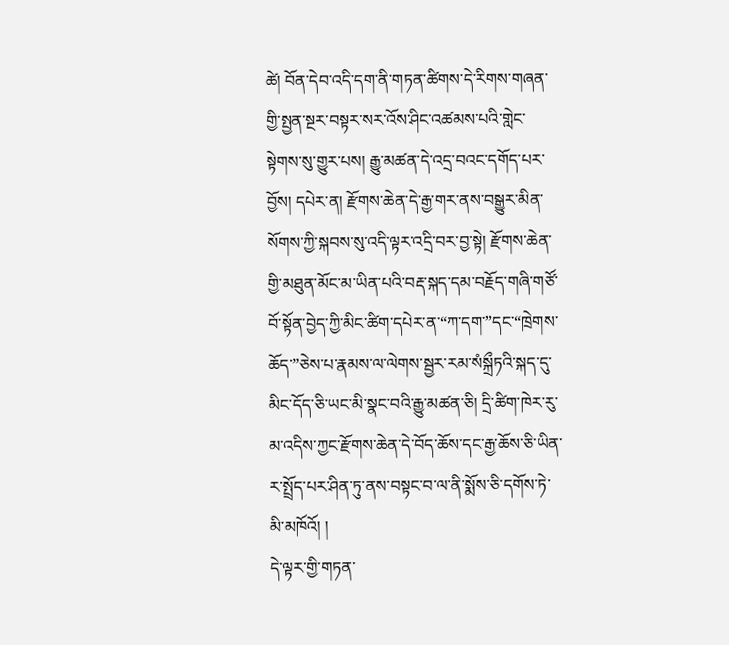ཚེ། བོན་དེབ་འདི་དག་ནི་གཏན་ཚིགས་དེ་རིགས་གཞན་གྱི་སྤྱན་སྔར་བསྟར་སར་འོས་ཤིང་འཚམས་པའི་གླེང་སྟེགས་སུ་གྱུར་པས། རྒྱུ་མཚན་དེ་འདྲ་བའང་དགོད་པར་བྱོས། དཔེར་ན། རྫོགས་ཆེན་དེ་རྒྱ་གར་ནས་བསྒྱུར་མིན་སོགས་ཀྱི་སྐབས་སུ་འདི་ལྟར་འདྲི་བར་བྱ་སྟེ། རྫོགས་ཆེན་གྱི་མཐུན་མོང་མ་ཡིན་པའི་བརྡ་སྐད་དམ་བརྗོད་གཞི་གཙོ་བོ་སྟོན་བྱེད་ཀྱི་མིང་ཚིག་དཔེར་ན་“ཀ་དག་”དང་“ཁྲེགས་ཆོད་”ཅེས་པ་རྣམས་ལ་ལེགས་སྦྱར་རམ་སཾསྐྲྀཏའི་སྐད་དུ་མིང་དོད་ཅི་ཡང་མི་སྣང་བའི་རྒྱུ་མཚན་ཅི། དྲི་ཚིག་ཁེར་རུ་མ་འདིས་ཀྱང་རྫོགས་ཆེན་དེ་བོད་ཆོས་དང་རྒྱ་ཆོས་ཅི་ཡིན་ར་སྤྲོད་པར་ཤིན་ཏུ་ནས་བསྟང་བ་ལ་ནི་སྨོས་ཅི་དགོས་ཏེ་མི་མཁོའོ། །
དེ་ལྟར་གྱི་གཏན་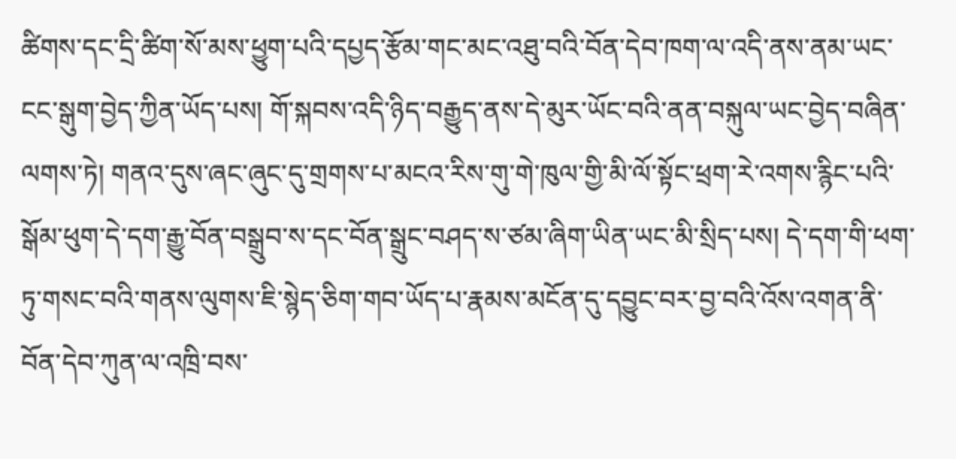ཚིགས་དང་དྲི་ཚིག་སོ་མས་ཕྱུག་པའི་དཔྱད་རྩོམ་གང་མང་འཐུ་བའི་བོན་དེབ་ཁག་ལ་འདི་ནས་ནམ་ཡང་ངང་སྒུག་བྱེད་ཀྱིན་ཡོད་པས། གོ་སྐབས་འདི་ཉིད་བརྒྱུད་ནས་དེ་མུར་ཡོང་བའི་ནན་བསྐུལ་ཡང་བྱེད་བཞིན་ལགས་ཏེ། གནའ་དུས་ཞང་ཞུང་དུ་གྲགས་པ་མངའ་རིས་གུ་གེ་ཁུལ་གྱི་མི་ལོ་སྟོང་ཕྲག་རེ་འགས་རྙིང་པའི་སྒོམ་ཕུག་དེ་དག་རྒྱུ་བོན་བསྒྲུབ་ས་དང་བོན་སྒྲུང་བཤད་ས་ཙམ་ཞིག་ཡིན་ཡང་མི་སྲིད་པས། དེ་དག་གི་ཕག་ཏུ་གསང་བའི་གནས་ལུགས་ཇི་སྙེད་ཅིག་གབ་ཡོད་པ་རྣམས་མངོན་དུ་དབྱུང་བར་བྱ་བའི་འོས་འགན་ནི་བོན་དེབ་ཀུན་ལ་འཁྲི་བས་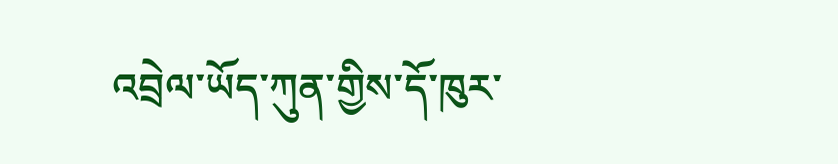འབྲེལ་ཡོད་ཀུན་གྱིས་དོ་ཁུར་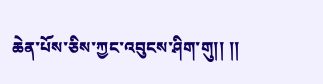ཆེན་པོས་ཅིས་ཀྱང་འབུངས་ཤིག་གུ།། །།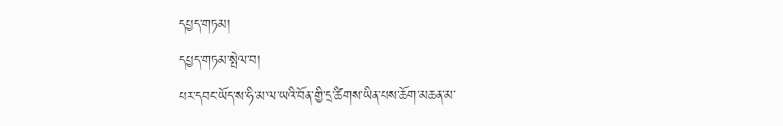དཔྱད་གཏམ།
དཔྱད་གཏམ་སྤེལ་བ།
པར་དབང་ཡོད་ས་ཧི་མ་ལ་ཡའི་བོན་གྱི་དྲ་ཚིགས་ཡིན་པས་ཆོག་མཆན་མ་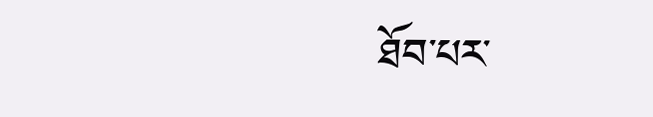ཐོབ་པར་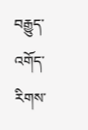བརྒྱུད་འགོད་རིགས་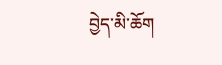བྱེད་མི་ཆོག